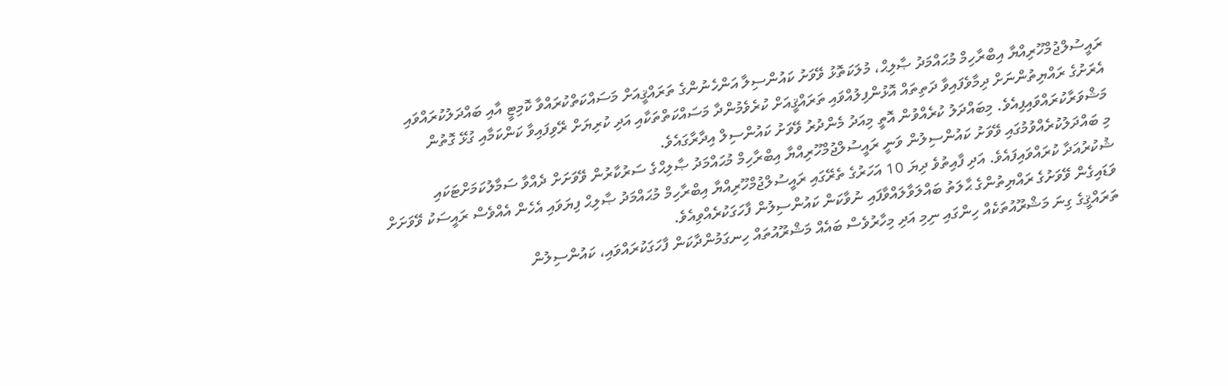ރައީސުލްޖުމްހޫރިއްޔާ އިބްރާހިމް މުޙައްމަދު ޞާލިޙް، މުލަކަތޮޅު ވޭވަށު ކައުންސިލާ އަންހެނުންގެ ތަރައްޤީއަށް މަސައްކަތްކުރައްވާ ކޮމިޓީ އާއި ބައްދަލުކުރައްވައި އެރަށުގެ ރައްޔިތުންނަށް ދިމާވެފައިވާ ދަތިތައް އޮޅުންފިލުއްވައި ތަރައްޤީއަށް ކުރެވެމުންދާ މަސައްކަތްތަކާއި އަދި ކުރިޔަށް ރޭވިފައިވާ ކަންކަމާއި ގުޅޭ ގޮތުން މަޝްވަރާކުރައްވައިފިއެވެ. މިބައްދަލު ކުރެއްވުން އޮތީ މިއަދު މެންދުރު ވޭވަށު ކައުންސިލް އިދާރާގައެވެ.
މި ބައްދަލުކުރެއްވުމުގައި ވޭވަށު ކައުންސިލުން ވަނީ ރައީސުލްޖުމްހޫރިއްޔާ އިބްރާހިމް މުޙައްމަދު ޞާލިޙްގެ ސަރުކާރުން ވޭވަށަށް ދެއްވާ ސަމާލުކަމަށްޓަކައި ޝުކުރުއަދާ ކުރައްވައިފައެވެ. އަދި ފާއިތުވެ ދިޔަ 10 އަހަރުގެ ތެރޭގައި ރައީސުލްޖުމްހޫރިއްޔާ އިބްރާހިމް މުޙައްމަދު ޞާލިޙް ފިޔަވައި އެހެން އެއްވެސް ރައީސަކު ވޭވަށަށް ވަޑައިގެން ވޭވަށުގެ ރައްޔިތުންގެ ޙާލަތު ބައްލަވާލައްވާފައި ނުވާކަން ކައުންސިލުން ފާހަގަކުރެއްވިއެވެ.
ތަރައްޤީގެ ގިނަ މަޝްރޫއުތަކެއް ހިންގައި ނިމި އަދި މިހާރުވެސް ބައެއް މަޝްރޫއުތައް ހިނގަމުންދާކަން ފާހަގަކުރައްވައި، ކައުންސިލުން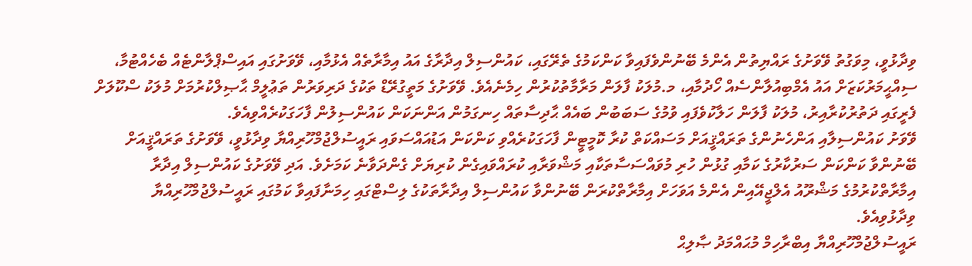ވިދާޅުވީ، މިވަގުތު ވޭވަށުގެ ރައްޔިތުން އެންމެ ބޭނުންވެފައިވާ ކަންކަމުގެ ތެރޭގައި، ކައުންސިލް އިދާރާގެ އައު އިމާރާތެއް އެޅުމާއި، ވޭވަށުގައި އައިސްޕްލާންޓެއް ބެހެއްޓުމާ، ސިއްޙީމަރުކަޒަށް އައު އެމްބިއުލާންސެއް ހޯދުމާއި، މ.މުލަކު ފާލަން މަރާމާތުކުރުން ހިމެނެއެވެ. ވޭވަށުގެ މަތީގުރޭޑް ތަކުގެ ދަރިވަރުން ތަޢުލީމް ޙާޞިލްކުރުމަށް މުލަކު ސްކޫލަށް ފެރީގައި ދަތުރުކުރާއިރު، މުލަކު ފާލަން ހަލާކުވެފައި ވުމުގެ ސަބަބުން ބައެއް ޙާދިސާތައް ހިނގަމުން އަންނަކަން ކައުންސިލުން ފާހަގަކުރެއްވިއެވެ.
ވޭވަށު ކައުންސިލާއި އަންހެނުންގެ ތަރައްޤީއަށް މަސައްކަތް ކުރާ ކޮމީޓީން ފާހަގަކުރެއްވި ކަންކަން އަޑުއައްސަވައި ރައީސުލްޖުމްހޫރިއްޔާ ވިދާޅުވީ، ވޭވަށުގެ ތަރައްޤީއަށް ބޭނުންވާ ކަންކަން ސަރުކާރުގެ ކަމާއި ގުޅުން ހުރި މުވައްސަސާތަކާއި މަޝްވަރާއި ކުރައްވައިގެން ކުރިޔަށް ގެންދަވާނެ ކަމަށެވެ. އަދި ވޭވަށުގެ ކައުންސިލް އިދާރާ އިމާރާތްކުރުމުގެ މަޝްރޫއު އެލްޖީއޭއިން އެންމެ އަވަހަށް އިމާރާތްކުރަން ބޭނުންވާ ކައުންސިލް އިދާރާތަކުގެ ލިސްޓްގައި ހިމަނާފައިވާ ކަމުގައި ރައީސުލްޖުމްހޫރިއްޔާ ވިދާޅުވިއެވެ.
ރައީސުލްޖުމްހޫރިއްޔާ އިބްރާހިމް މުޙައްމަދު ޞާލިޙް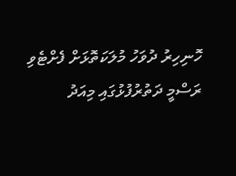ހޮނިހިރު ދުވަހު މުލަކަތޮޅަށް ފެށްޓެވި ރަސްމީ ދަތުރުފުޅުގައި މިއަދު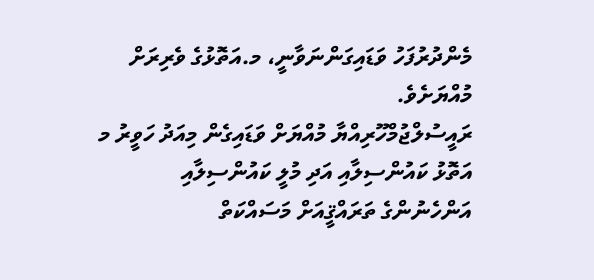މެންދުރުފަހު ވަޑައިގަންނަވާނީ، މ.އަތޮޅުގެ ވެރިރަށް މުއްޔަށެވެ.
ރައީސުލްޖުމްހޫރިއްޔާ މުއްޔަށް ވަޑައިގެން މިއަދު ހަވީރު މ އަތޮޅު ކައުންސިލާއި އަދި މުލީ ކައުންސިލާއި އަންހެނުންގެ ތަރައްޤީއަށް މަސައްކަތް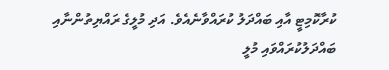ކުރާކޮމިޓީ އާއި ބައްދަލު ކުރައްވާނެއެވެ. އަދި މުލީގެ ރައްޔިތުންނާއި ބައްދަލުކުރައްވައި މުލީ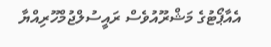އެއާޕޯޓުގެ މަޝްރޫއުވެސް ރައީސުލްޖުމްހޫރިއްޔާ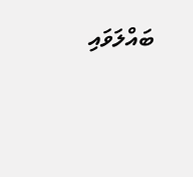ބައްލަވައި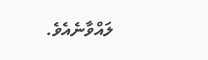ލައްވާނެއެވެ.